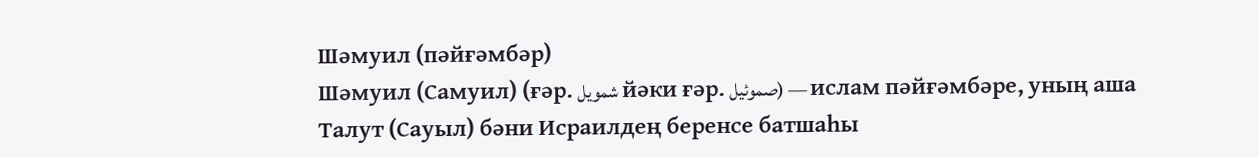Шәмуил (пәйғәмбәр)
Шәмуил (Самуил) (ғәр. شمويل йәки ғәр. صموئيل) — ислам пәйғәмбәре, уның аша Талут (Сауыл) бәни Исраилдең беренсе батшаһы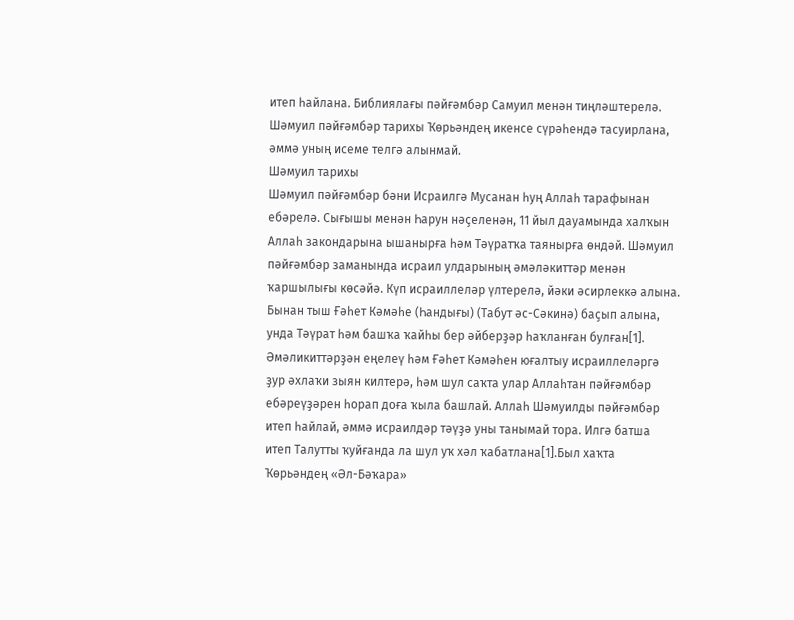итеп һайлана. Библиялағы пәйғәмбәр Самуил менән тиңләштерелә. Шәмуил пәйғәмбәр тарихы Ҡөрьәндең икенсе сүрәһендә тасуирлана, әммә уның исеме телгә алынмай.
Шәмуил тарихы
Шәмуил пәйғәмбәр бәни Исраилгә Мусанан һуң Аллаһ тарафынан ебәрелә. Сығышы менән Һарун нәҫеленән, 11 йыл дауамында халҡын Аллаһ закондарына ышанырға һәм Тәүратҡа таянырға өндәй. Шәмуил пәйғәмбәр заманында исраил улдарының әмәләкиттәр менән ҡаршылығы көсәйә. Күп исраиллеләр үлтерелә, йәки әсирлеккә алына. Бынан тыш Ғәһет Кәмәһе (Һандығы) (Табут әс-Сәкинә) баҫып алына, унда Тәүрат һәм башҡа ҡайһы бер әйберҙәр һаҡланған булған[1].
Әмәликиттәрҙән еңелеү һәм Ғәһет Кәмәһен юғалтыу исраиллеләргә ҙур әхлаҡи зыян килтерә, һәм шул саҡта улар Аллаһтан пәйғәмбәр ебәреүҙәрен һорап доға ҡыла башлай. Аллаһ Шәмуилды пәйғәмбәр итеп һайлай, әммә исраилдәр тәүҙә уны танымай тора. Илгә батша итеп Талутты ҡуйғанда ла шул уҡ хәл ҡабатлана[1].Был хаҡта Ҡөрьәндең «Әл-Бәҡара»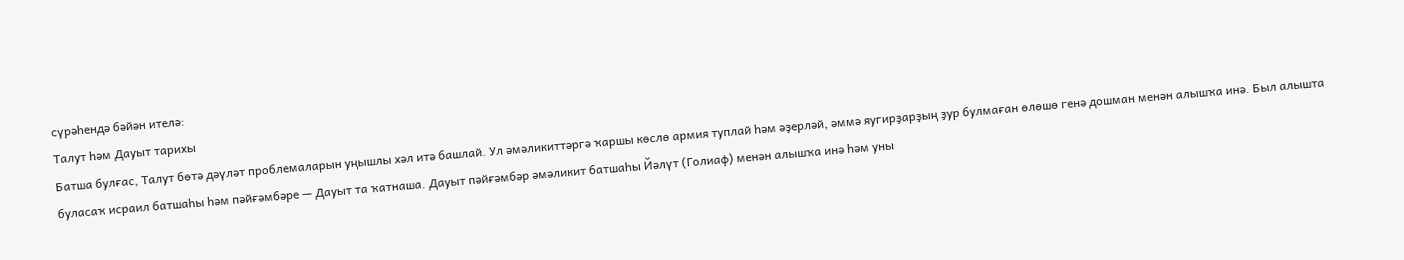сүрәһендә бәйән ителә:
Талут һәм Дауыт тарихы
Батша булғас, Талут бөтә дәүләт проблемаларын уңышлы хәл итә башлай. Ул әмәликиттәргә ҡаршы көслө армия туплай һәм әҙерләй, әммә яугирҙарҙың ҙур булмаған өлөшө генә дошман менән алышҡа инә. Был алышта буласаҡ исраил батшаһы һәм пәйғәмбәре — Дауыт та ҡатнаша. Дауыт пәйғәмбәр әмәликит батшаһы Йәлүт (Голиаф) менән алышҡа инә һәм уны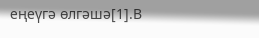еңеүгә өлгәшә[1].В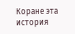Коране эта история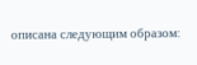описана следующим образом: